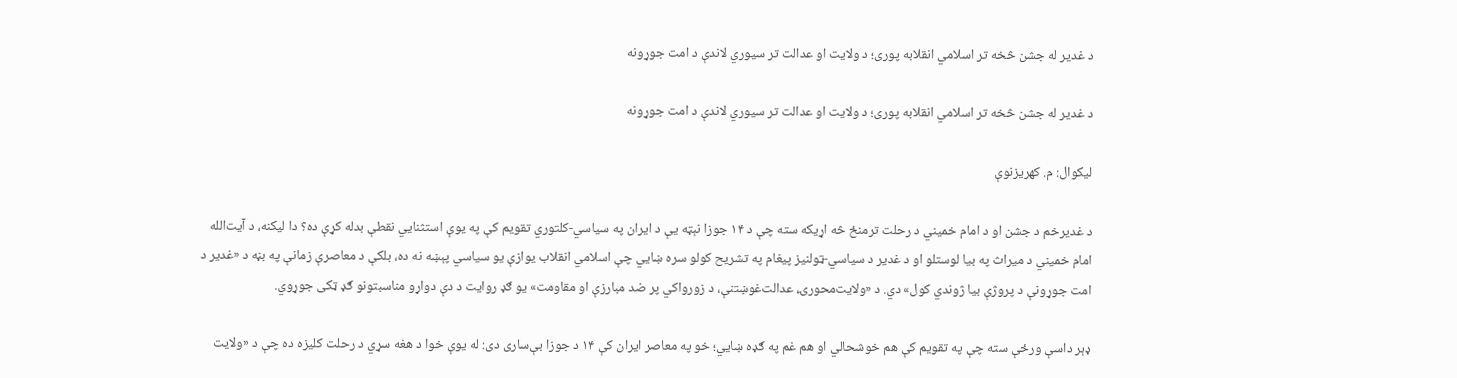د غدیر له جشن څخه تر اسلامي انقلابه پوری؛ د ولایت او عدالت تر سیوري لاندې د امت جوړونه

د غدیر له جشن څخه تر اسلامي انقلابه پوری؛ د ولایت او عدالت تر سیوري لاندې د امت جوړونه

لیکوال: م. کهریزنوې

د غدیرخم د جشن او د امام خمیني د رحلت ترمنځ څه اړیکه سته چې د ۱۴ جوزا نېټه یې د ایران په سیاسي-کلتوري تقویم کې په یوې استثنايي نقطې بدله کړې ده؟ دا لیکنه، د آیت‌الله امام خمیني د میراث په بیا لوستلو او د غدیر د سیاسي-ټولنیز پیغام په تشریح کولو سره ښايي چې اسلامي انقلاب یوازې یو سیاسي پېښه نه ده، بلکې د معاصرې زمانې په بڼه د «غدیر د امت جوړونې د پروژې بیا ژوندي کول» دي. د «ولایت‌محورۍ، عدالت‌غوښتنې، د زورواکي پر ضد مبارزې او مقاومت» یو ګډ روایت د دې دواړو مناسبتونو ګډ ټکی جوړوي.

ډېر داسې ورځې سته چې په تقویم کې هم خوشحالي او هم غم په ګډه ښايي؛ خو په معاصر ایران کې ۱۴ د جوزا بې‌ساری دی: له یوې خوا د هغه سړي د رحلت کلیزه ده چې د «ولایت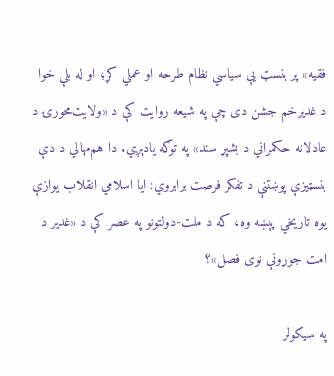فقیه» پر بنسټ یې سیاسي نظام طرحه او عملي کړ؛ او له بلې خوا د غدیرخم جشن دی چې په شیعه روایت کې د «ولایت‌محورۍ د عادلانه حکمراني د بشپړ سند» په توګه یادېږي. دا هم‌مهالي د دې بنسټیزې پوښتنې د تفکر فرصت برابروي: ایا اسلامي انقلاب یوازې یوه تاریخي پېښه وه، که د ملت-دولتونو په عصر کې د «غدیر د امت جوړونې نوی فصل»؟

په سیکولر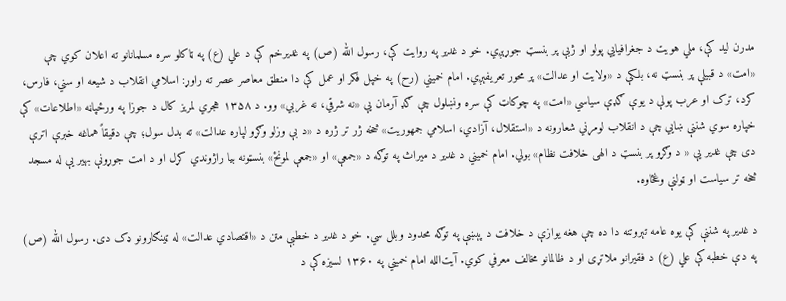مدرن لید کې، ملي هویت د جغرافیایي پولو او ژبې پر بنسټ جوړېږي. خو د غدیر په روایت کې، رسول الله (ص) په غدیرخم کې د علي (ع) په ټاکلو سره مسلمانانو ته اعلان کوي چې «امت» د قبیلې پر بنسټ نه، بلکې د «ولایت او عدالت» پر محور تعریفېږي. امام خمیني (رح) په خپل فکر او عمل کې دا منطق معاصر عصر ته راوړ: اسلامي انقلاب د شیعه او سني، فارس، کرد، ترک او عرب پولې د یوې ګډې سیاسي «امت» په چوکاټ کې سره ونښلول چې ګډ آرمان یې «نه شرقي، نه غربي» وو. د ۱۳۵۸ هجري لمریز کال د جوزا په ورځپاڼه «اطلاعات» کې خپاره سوي شننې ښايي چې د انقلاب لومړني شعارونه د «استقلال، آزادي، اسلامي جمهوریت» څخه ژر تر ژره د «د بې وزلو وګړو لپاره عدالت» ته بدل سول؛ چې دقیقاً هماغه خبرې اترې دی چې غدیر یې « د وګړو پر بنسټ د الهی خلافت نظام» بولي. امام خمیني د غدیر د میراث په توګه د «جمعې» او «جمعې لمونځ» بنسټونه بیا راژوندي کړل او د امت جوړونې بهیر یې له مسجد څخه تر سیاست او ټولنې وغځاوه.

د غدیر په شننې کې یوه عامه تېروتنه دا ده چې هغه یوازې د خلافت د پېښې په توګه محدود وبلل سي. خو د غدیر د خطبې متن د «اقتصادي عدالت» له ټینګارونو ډک دی. رسول الله (ص) په دې خطبه کې علي (ع) د فقیرانو ملاتړی او د ظالمانو مخالف معرفي کوي. آیت‌الله امام خمیني په ۱۳۶۰ لسیزه کې د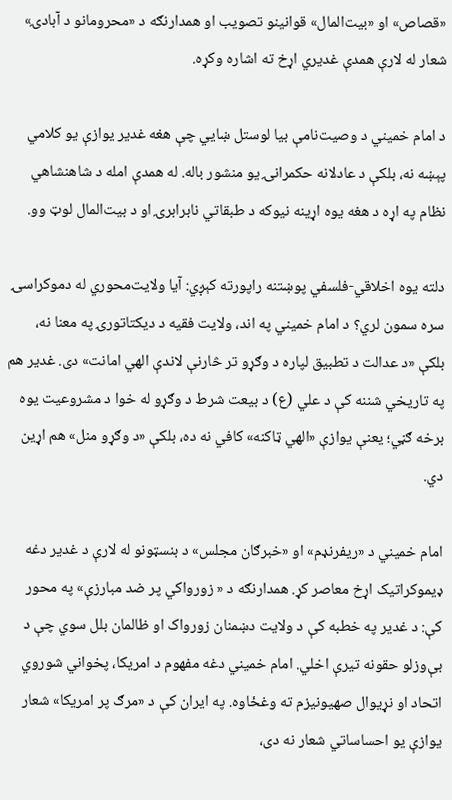«قصاص» او «بیت‌المال» قوانینو تصویب او همدارنګه د «محرومانو د آبادۍ» شعار له لارې همدې غديري اړخ ته اشاره وکړه.

د امام خمیني د وصیت‌نامې بیا لوستل ښايي چې هغه غدیر یوازې یو کلامي پېښه نه، بلکې د عادلانه حکمرانۍ یو منشور باله. له همدې امله د شاهنشاهي نظام په اړه د هغه یوه اړینه نیوکه د طبقاتي نابرابرۍ او د بیت‌المال لوټ وو.

دلته یوه اخلاقي-فلسفي پوښتنه راپورته کېږي: آیا ولایت‌محوري له دموکراسۍ سره سمون لري؟ د امام خمیني په اند، ولایت فقیه د دیکتاتورۍ په معنا نه، بلکې «د عدالت د تطبیق لپاره د وګړو تر څارنې لاندې الهي امانت» دی. غدیر هم په تاریخي شننه کې د علي (ع) د بیعت شرط د وګړو له خوا د مشروعیت یوه برخه ګڼي؛ یعنې یوازې «الهي ټاکنه» کافي نه ده، بلکې «د وګړو منل» هم اړین دي.

امام خمیني د «ریفرنډم» او «خبرګان مجلس» د بنسټونو له لارې د غدیر دغه ډیموکراتیک اړخ معاصر کړ. همدارنګه د « زورواکي پر ضد مبارزې» په محور کې: د غدیر په خطبه کې د ولایت دښمنان زورواک او ظالمان بلل سوي چې د بې‌وزلو حقونه تیرې اخلي. امام خمیني دغه مفهوم د امریکا، پخواني شوروي اتحاد او نړیوال صهیونیزم ته وغځاوه. په ایران کې د «مرګ پر امریکا» شعار یوازې یو احساساتي شعار نه دی،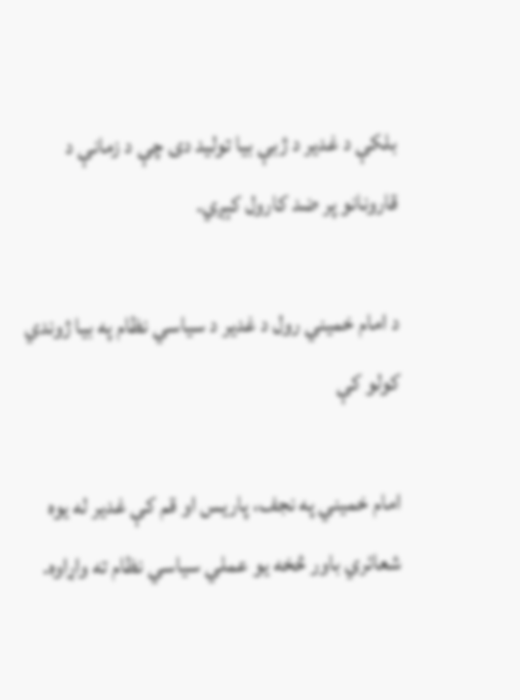بلکې د غدیر د ژبې بیا تولید دی چې د زمانې د قارونانو پر ضد کارول کېږي.

د امام خمیني رول د غدیر د سیاسي نظام په بیا ژوندي کولو کې

امام خمیني په نجف، پاریس او قم کې غدیر له یوه شعائري باور څخه یو عملي سیاسي نظام ته واړاوه.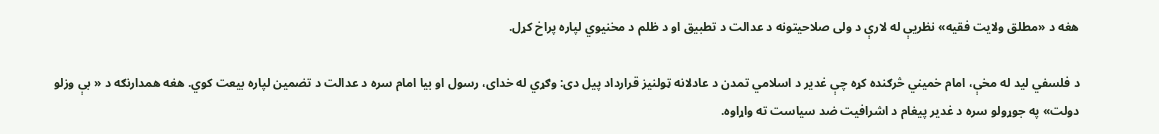هغه د «مطلق ولایت فقیه» نظریې له لارې د ولی صلاحیتونه د عدالت د تطبیق او د ظلم د مخنیوي لپاره پراخ کړل.

د فلسفي لید له مخې، امام خمیني څرګنده کړه چې غدیر د اسلامي تمدن د عادلانه ټولنیز قرارداد پیل دی: وګړي له خدای، رسول او بیا امام سره د عدالت د تضمین لپاره بیعت کوي. هغه همدارنګه د « بې وزلو دولت» په جوړولو سره د غدیر پیغام د اشرافیت ضد سیاست ته واړاوه.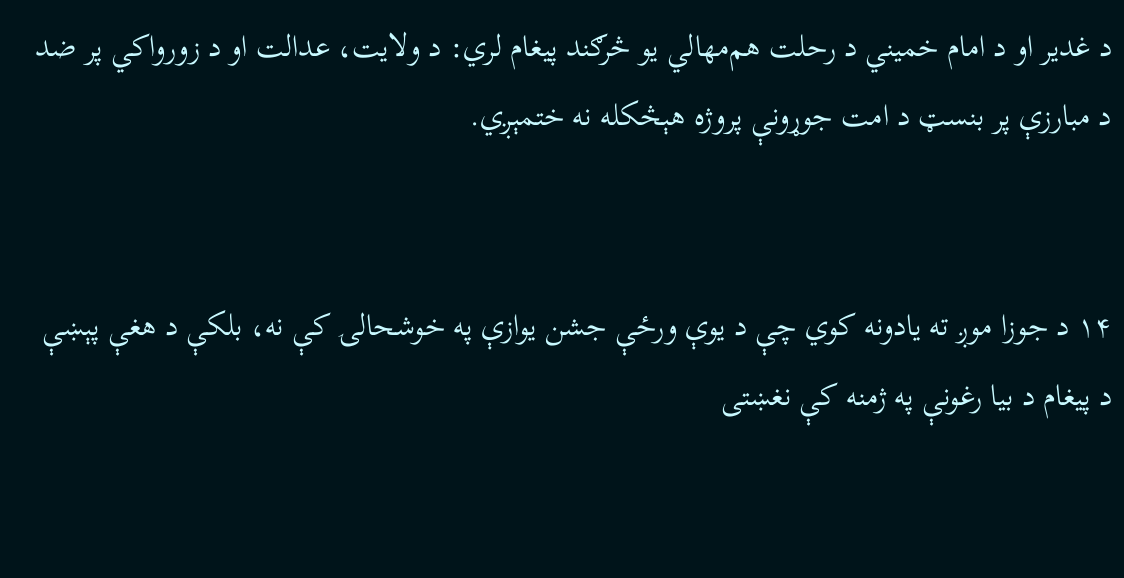د غدیر او د امام خمیني د رحلت هم‌مهالي یو څرګند پیغام لري: د ولایت، عدالت او د زورواکي پر ضد د مبارزې پر بنسټ د امت جوړونې پروژه هېڅکله نه ختمېږي.


۱۴ د جوزا موږ ته یادونه کوي چې د یوې ورځې جشن یوازې په خوشحالۍ کې نه، بلکې د هغې پېښې د پیغام د بیا رغونې په ژمنه کې نغښتی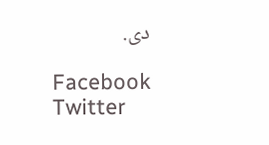دی.

Facebook
Twitter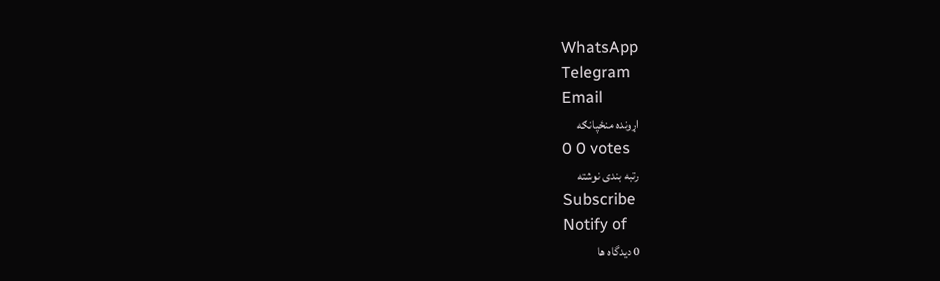WhatsApp
Telegram
Email
اړونده منځپانګه
0 0 votes
رتبه بندی نوشته
Subscribe
Notify of
0 دیدگاه ها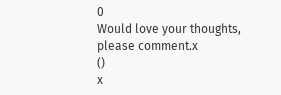0
Would love your thoughts, please comment.x
()
x